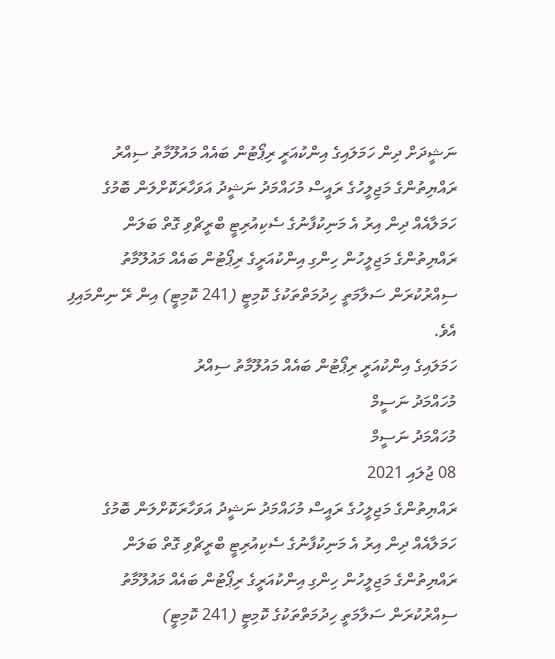ނަޝީދަށް ދިން ހަމަލައިގެ އިންކުއަރީ ރިޕޯޓުން ބައެއް މައުލޫމާތު ސިއްރު
ރައްޔިތުންގެ މަޖިލީހުގެ ރައީސް މުހައްމަދު ނަޝީދު އަވަހާރަކޮށްލަން ބޮމުގެ ހަމަލާއެއް ދިން އިރު އެ މަނިކުފާނުގެ ސެކިއުރިޓީ ބްރީޗްވި ގޮތް ބަލަން ރައްޔިތުންގެ މަޖިލީހުން ހިންގި އިންކުއަރީގެ ރިޕޯޓުން ބައެއް މައުލޫމާތު ސިއްރުކުރަން ސަލާމަތީ ހިދުމަތްތަކުގެ ކޮމިޓީ (241 ކޮމިޓީ) އިން ރޭ ނިންމައިފި އެވެ.
ހަމަލައިގެ އިންކުއަރީ ރިޕޯޓުން ބައެއް މައުލޫމާތު ސިއްރު
މުހައްމަދު ނަސީމް
މުހައްމަދު ނަސީމް
08 ޖުލައި 2021
ރައްޔިތުންގެ މަޖިލީހުގެ ރައީސް މުހައްމަދު ނަޝީދު އަވަހާރަކޮށްލަން ބޮމުގެ ހަމަލާއެއް ދިން އިރު އެ މަނިކުފާނުގެ ސެކިއުރިޓީ ބްރީޗްވި ގޮތް ބަލަން ރައްޔިތުންގެ މަޖިލީހުން ހިންގި އިންކުއަރީގެ ރިޕޯޓުން ބައެއް މައުލޫމާތު ސިއްރުކުރަން ސަލާމަތީ ހިދުމަތްތަކުގެ ކޮމިޓީ (241 ކޮމިޓީ)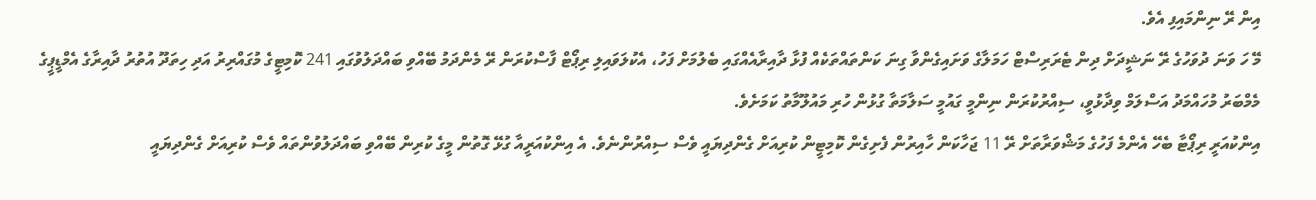އިން ރޭ ނިންމައިފި އެވެ.
މޭ ހަ ވަނަ ދުވަހުގެ ރޭ ނަޝީދަށް ދިން ޓެރަރިސްޓް ހަމަލާގެ ވަށައިގެންވާ ގިނަ ކަންތައްތަކެއް ފުޅާ ދާއިރާއެއްގައި ބެލުމަށް ފަހު، އެކުލަވައިލި ރިޕޯޓް ފާސްކުރަން ރޭ މެންދަމު ބޭއްވި ބައްދަލުވުގައި 241 ކޮމިޓީގެ މުގައްރިރު އަދި ހިތަދޫ އުތުރު ދާއިރާގެ އެމްޑީޕީގެ މެމްބަރު މުހައްމަދު އަސްލަމް ވިދާޅުވީ، ސިއްރުކުރަން ނިންމީ ގައުމީ ސަލާމަތާ ގުޅުން ހުރި މައުލޫމާތު ކަމަށެވެ.
އިންކުއަރީ ރިޕޯޓާ ބެހޭ އެންމެ ފަހުގެ މަޝްވަރާތަށް ރޭ 11 ޖަހާކަން ހާއިރުން ފެށިގެން ކޮމިޓީން ކުރިއަށް ގެންދިޔައީ ވެސް ސިއްރުންނެވެ. އެ އިންކުއަރީއާ ގުޅޭ ގޮތުން މީގެ ކުރިން ބޭއްވި ބައްދަލުވުންތައް ވެސް ކުރިއަށް ގެންދިޔައީ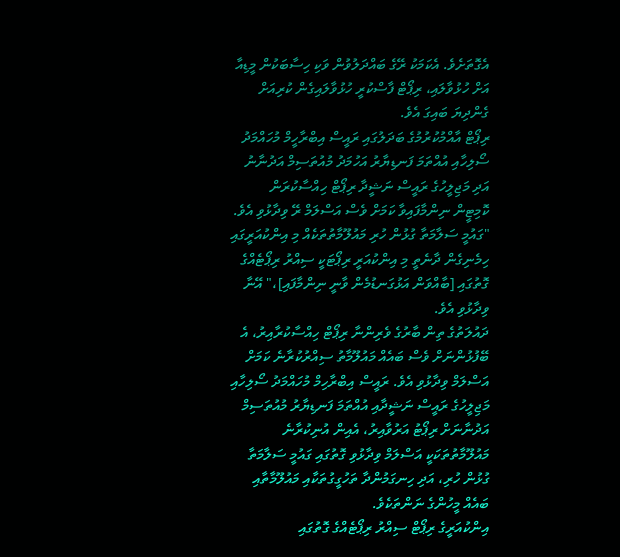އެގޮތަށެވެ. އެކަމަކު ރޭގެ ބައްދަލުވުން ވަކި ހިސާބަކުން މީޑިއާ އަށް ހުޅުވާލައި، ރިޕޯޓް ފާސްކުރީ ހުޅުވާލައިގެން ކުރިއަށް ގެންދިޔަ ބައިގަ އެވެ.
ރިޕޯޓް އާއްމުކުރުމުގެ ބަދަލުގައި ރައީސް އިބްރާހީމް މުހައްމަދު ސޯލިހާއި އުއްތަމަ ފަނޑިޔާރު އަހުމަދު މުއުތަސިމް އަދުނާނު އަދި މަޖިލީހުގެ ރައީސް ނަޝީދާ ރިޕޯޓް ހިއްސާކުރަން ކޮމިޓީން ނިންމާފައިވާ ކަމަށް ވެސް އަސްލަމް ރޭ ވިދާޅުވި އެވެ.
"ގައުމީ ސަލާމަތާ ގުޅުން ހުރި މައުލޫމާތުތަކެއް މި އިންކުއަރީގައި ހިމެނިގެން ދާނެތީ މި އިންކުއަރީ ރިޕޯޓަކީ ސިއްރު ރިޕޯޓެއްގެ ގޮތުގައި [ބާއްވަން އަޅުގަނޑުމެން ވާނީ ނިންމާފައި]،" އޭނާ ވިދާޅުވި އެވެ.
ދައުލަތުގެ ތިން ބާރުގެ ވެރިންނާ ރިޕޯޓް ހިއްސާކުރާއިރު، އެ ބޭފުޅުންނަށް ވެސް ބައެއް މައުލޫމާތު ސިއްރުކުރާނެ ކަމަށް އަސްލަމް ވިދާޅުވި އެވެ. ރައީސް އިބްރާހިމް މުހައްމަދު ސޯލިހާއި މަޖިލީހުގެ ރައީސް ނަޝީދާއި އުއްތަމަ ފަނޑިޔާރު މުއުތަސިމް އަދުނާނަށް ރިޕޯޓު އަރުވާއިރު، އެއިން އުނިކުރާނެ މައުލޫމާތުތަކަކީ އަސްލަމް ވިދާޅުވި ގޮތުގައި ގައުމީ ސަލާމަތާ ގުޅުން ހުރި، އަދި ހިނގަމުންދާ ތަހުގީގުތަކާއި މައުލޫމާތާއި ބައެއް މީހުންގެ ނަންތަކެވެ.
އިންކުއަރީގެ ރިޕޯޓް ސިއްރު ރިޕޯޓެއްގެ ގޮތުގައި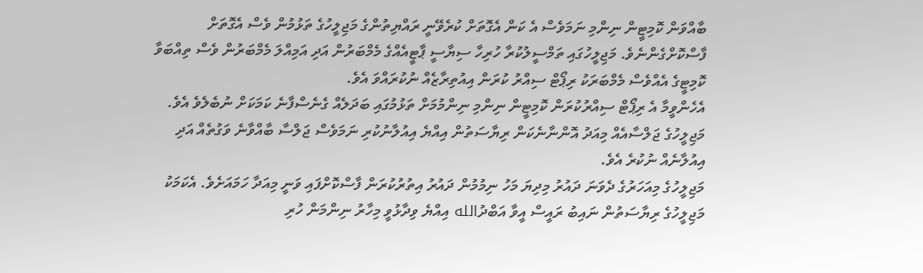ބާއްވަން ކޮމިޓީން ނިންމި ނަމަވެސް އެ ކަން އެގޮތަށް ކުރެވޭނީ ރައްޔިތުންގެ މަޖިލީހުގެ ތަޅުމުން ވެސް އެގޮތަށް ފާސްކޮށްގެންނެވެ. މަޖިލީހުގައި ތަމްސީލުކުރާ ހުރިހާ ސިޔާސީ ޕާޓީއެއްގެ މެމްބަރުން އަދި އަމިއްލަ މެމްބަރުން ވެސް ތިއްބަވާ ކޮމިޓީގެ އެއްވެސް މެމްބަރަކު ރިޕޯޓް ސިއްރު ކުރަން އިއުތިރާޒެއް ނުކުރައްވަ އެވެ.
އެހެންވީމާ އެ ރިޕޯޓް ސިއްރުކުރަން ކޮމިޓީން ނިންމި ނިންމުމަށް ތަޅުމުގައި ބަދަލެއް ގެނެސްފާނެ ކަމަކަށް ނުބެލެވެ އެވެ.
މަޖިލީހުގެ ޖަލްސާއެއް މިއަދު އޮންނާނެކަން ރިޔާސަތުން އިއްޔެ އިއުލާނުކުރި ނަމަވެސް ޖަލްސާ ބާއްވާނެ ވަގުތެއް އަދި އިއުލާނެއް ނުކުރެ އެވެ.
މަޖިލީހުގެ މިއަހަރުގެ ދެވަނަ ދައުރު މިދިޔަ މަހު ނިމުމުން ދައުރު އިތުރުކުރަން ފާސްކޮށްފައި ވަނީ މިއަދާ ހަމައަށެވެ. އެކަމަކު މަޖިލީހުގެ ރިޔާސަތުން ނައިބު ރައީސް އީވާ އަބްދުالله އިއްޔެ ވިދާޅުވީ މިހާރު ނިންމަން ހުރި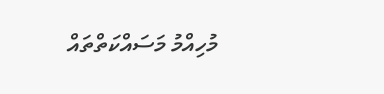މުހިއްމު މަސައްކަތްތައް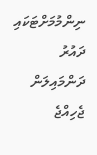ނިންމުމަށްޓަކައި ދައުރު ދަންމައިލަން ޖެހިއްޖެ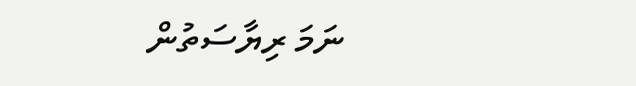ނަމަ ރިޔާސަތުން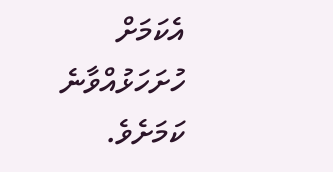އެކަމަށް ހުށަހަޅުއްވާނެ ކަމަށެވެ.